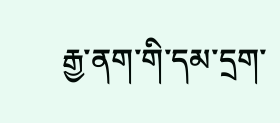རྒྱ་ནག་གི་དམ་དྲག་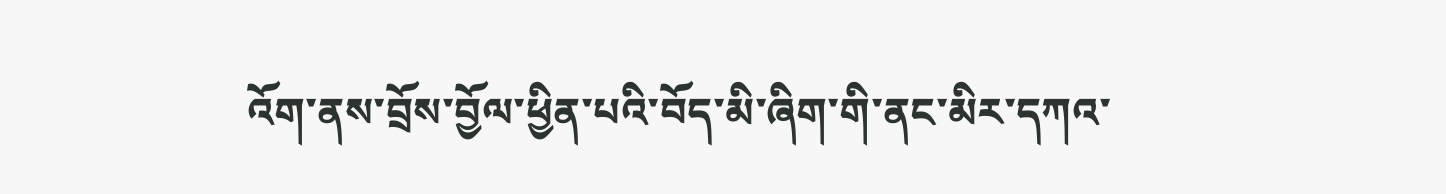འོག་ནས་བྲོས་བྱོལ་ཕྱིན་པའི་བོད་མི་ཞིག་གི་ནང་མིར་དཀའ་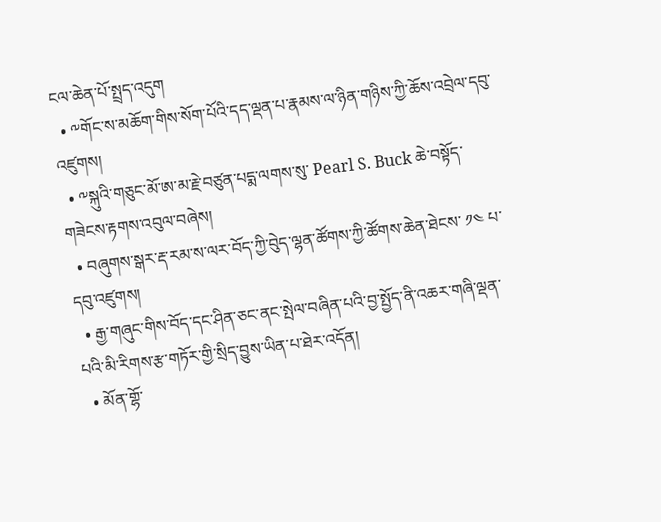ངལ་ཆེན་པོ་སྤྲད་འདུག
  • ༸གོང་ས་མཆོག་གིས་སོག་པོའི་དད་ལྡན་པ་རྣམས་ལ་ཉིན་གཉིས་ཀྱི་ཆོས་འབྲེལ་དབུ་འཛུགས།
  • ༸སྐུའི་གཅུང་མོ་ཨ་མ་རྗེ་བཙུན་པདྨ་ལགས་སུ་ Pearl S. Buck ཆེ་བསྟོད་གཟེངས་རྟགས་འབུལ་བཞེས།
  • བཞུགས་སྒར་རྡ་རམ་ས་ལར་བོད་ཀྱི་བེུད་ལྷན་ཚོགས་ཀྱི་ཚོགས་ཆེན་ཐེངས་ ༡༤ པ་དབུ་འཛུགས།
  • རྒྱ་གཞུང་གིས་བོད་དང་ཤིན་ཅང་ནང་སྤེལ་བཞིན་པའི་བྱ་སྤྱོད་ནི་འཆར་གཞི་ལྡན་པའི་མི་རིགས་རྩ་གཏོར་གྱི་སྲིད་བྱུས་ཡིན་པ་ཐེར་འདོན།
  • མོན་གྷོ་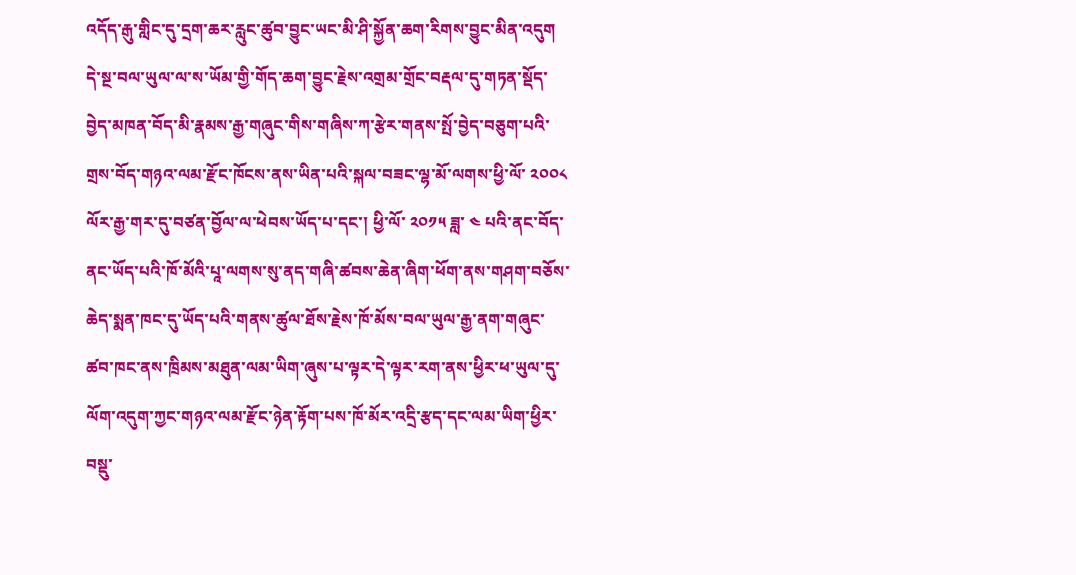འདོད་རྒུ་གླིང་དུ་དྲག་ཆར་རླུང་ཚུབ་བྱུང་ཡང་མི་ཤི་སྐྱོན་ཆག་རིགས་བྱུང་མིན་འདུག
དེ་སྔ་བལ་ཡུལ་ལ་ས་ཡོམ་གྱི་གོད་ཆག་བྱུང་རྗེས་འགྲམ་གྲོང་བརྡལ་དུ་གཏན་སྡོད་བྱེད་མཁན་བོད་མི་རྣམས་རྒྱ་གཞུང་གིས་གཞིས་ཀ་རྩེར་གནས་སྤོ་བྱེད་བཅུག་པའི་གྲས་བོད་གཉའ་ལམ་རྫོང་ཁོངས་ནས་ཡིན་པའི་སྐལ་བཟང་ལྷ་མོ་ལགས་ཕྱི་ལོ་ ༢༠༠༨ ལོར་རྒྱ་གར་དུ་བཙན་བྱོལ་ལ་ཕེབས་ཡོད་པ་དང་། ཕྱི་ལོ་ ༢༠༡༥ ཟླ་ ༤ པའི་ནང་བོད་ནང་ཡོད་པའི་ཁོ་མོའི་པཱ་ལགས་སུ་ནད་གཞི་ཚབས་ཆེན་ཞིག་ཕོག་ནས་གཤག་བཅོས་ཆེད་སྨན་ཁང་དུ་ཡོད་པའི་གནས་ཚུལ་ཐོས་རྗེས་ཁོ་མོས་བལ་ཡུལ་རྒྱ་ནག་གཞུང་ཚབ་ཁང་ནས་ཁྲིམས་མཐུན་ལམ་ཡིག་ཞུས་པ་ལྟར་དེ་ལྟར་རག་ནས་ཕྱིར་ཕ་ཡུལ་དུ་ལོག་འདུག་ཀྱང་གཉའ་ལམ་རྫོང་ཉེན་རྟོག་པས་ཁོ་མོར་འདྲི་རྩད་དང་ལམ་ཡིག་ཕྱིར་བསྡུ་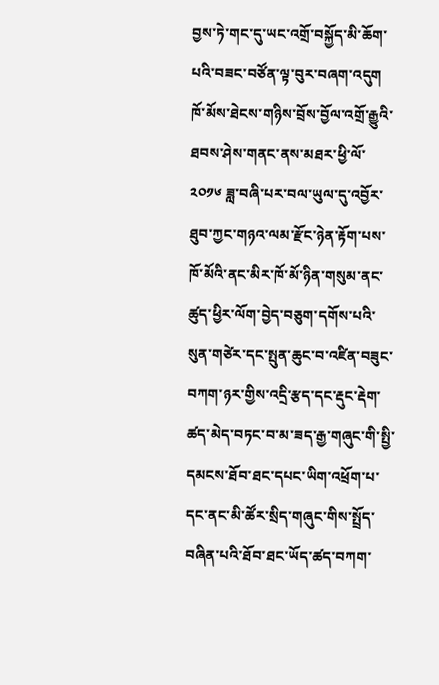བྱས་ཏེ་གང་དུ་ཡང་འགྲོ་བསྐྱོད་མི་ཆོག་པའི་བཟང་བཙོན་ལྟ་བུར་བཞག་འདུག
ཁོ་མོས་ཐེངས་གཉིས་བྲོས་བྱོལ་འགྲོ་རྒྱུའི་ཐབས་ཤེས་གནང་ནས་མཐར་ཕྱི་ལོ་ ༢༠༡༦ ཟླ་བཞི་པར་བལ་ཡུལ་དུ་འབྱོར་ཐུབ་ཀྱང་གཉའ་ལམ་རྫོང་ཉེན་རྟོག་པས་ཁོ་མོའི་ནང་མིར་ཁོ་མོ་ཉིན་གསུམ་ནང་ཚུད་ཕྱིར་ལོག་བྱེད་བཅུག་དགོས་པའི་སུན་གཙེར་དང་སྤུན་ཆུང་བ་འཛིན་བཟུང་བཀག་ཉར་གྱིས་འདྲི་རྩད་དང་རྡུང་རྡེག་ཚད་མེད་བཏང་བ་མ་ཟད་རྒྱ་གཞུང་གི་སྤྱི་དམངས་ཐོབ་ཐང་དཔང་ཡིག་འཕྲོག་པ་དང་ནང་མི་ཚོར་སྲིད་གཞུང་གིས་སྤྲོད་བཞིན་པའི་ཐོབ་ཐང་ཡོད་ཚད་བཀག་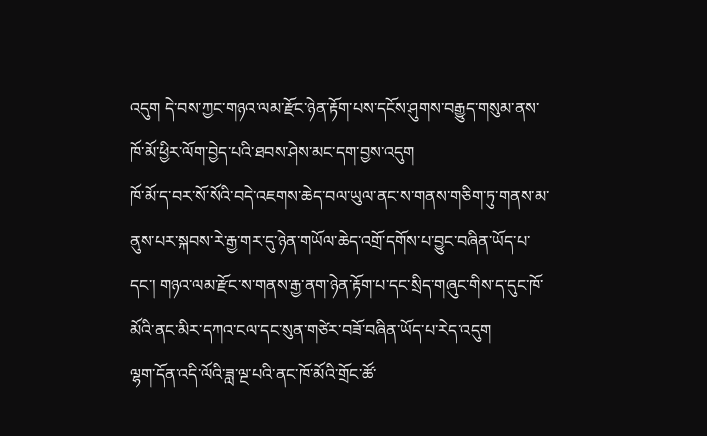འདུག དེ་བས་ཀྱང་གཉའ་ལམ་རྫོང་ཉེན་རྟོག་པས་དངོས་ཤུགས་བརྒྱུད་གསུམ་ནས་ཁོ་མོ་ཕྱིར་ལོག་བྱེད་པའི་ཐབས་ཤེས་མང་དག་བྱས་འདུག
ཁོ་མོ་ད་བར་སོ་སོའི་བདེ་འཇགས་ཆེད་བལ་ཡུལ་ནང་ས་གནས་གཅིག་ཏུ་གནས་མ་ནུས་པར་སྐབས་རེ་རྒྱ་གར་དུ་ཉེན་གཡོལ་ཆེད་འགྲོ་དགོས་པ་བྱུང་བཞིན་ཡོད་པ་དང་། གཉའ་ལམ་རྫོང་ས་གནས་རྒྱ་ནག་ཉེན་རྟོག་པ་དང་སྲིད་གཞུང་གིས་ད་དུང་ཁོ་མོའི་ནང་མིར་དཀའ་ངལ་དང་སུན་གཙེར་བཟོ་བཞིན་ཡོད་པ་རེད་འདུག
ལྷག་དོན་འདི་ལོའི་ཟླ་ལྔ་པའི་ནང་ཁོ་མོའི་གྲོང་ཚོ་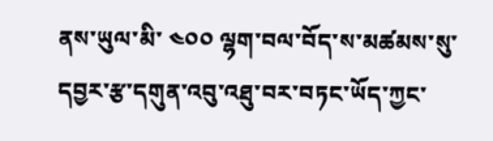ནས་ཡུལ་མི་ ༤༠༠ ལྷག་བལ་བོད་ས་མཚམས་སུ་དབྱར་རྩ་དགུན་འབུ་འཐུ་བར་བཏང་ཡོད་ཀྱང་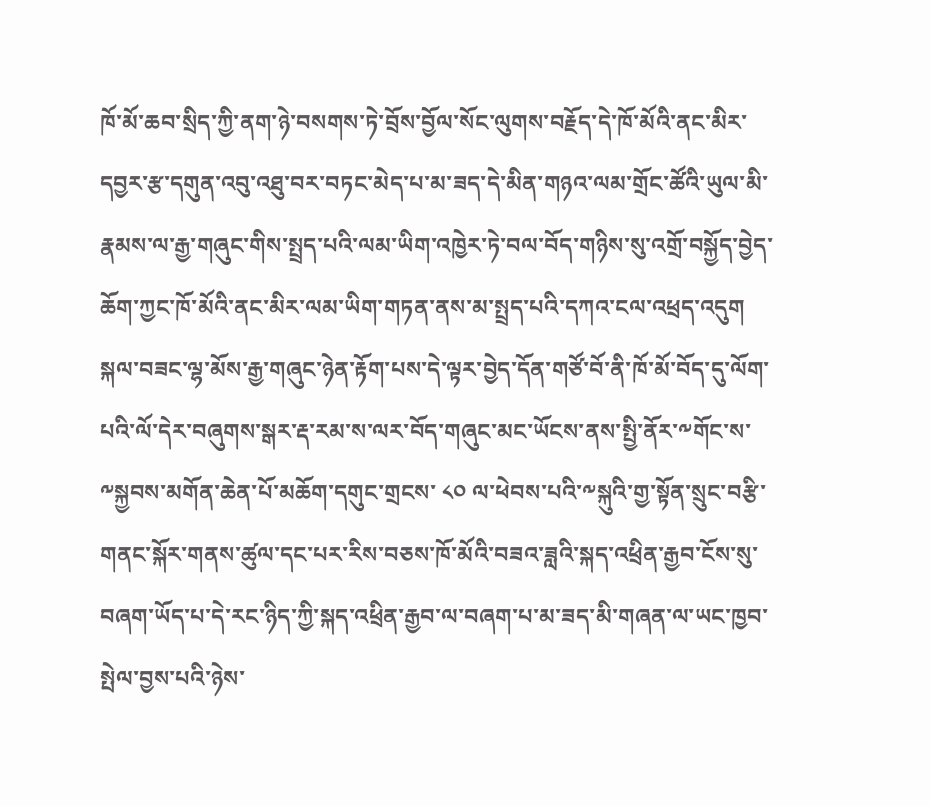ཁོ་མོ་ཆབ་སྲིད་ཀྱི་ནག་ཉེ་བསགས་ཏེ་བྲོས་བྱོལ་སོང་ལུགས་བརྗོད་དེ་ཁོ་མོའི་ནང་མིར་དབྱར་རྩ་དགུན་འབུ་འཐུ་བར་བཏང་མེད་པ་མ་ཟད་དེ་མིན་གཉའ་ལམ་གྲོང་ཚོའི་ཡུལ་མི་རྣམས་ལ་རྒྱ་གཞུང་གིས་སྤྲད་པའི་ལམ་ཡིག་འཁྱེར་ཏེ་བལ་བོད་གཉིས་སུ་འགྲོ་བསྐྱོད་བྱེད་ཆོག་ཀྱང་ཁོ་མོའི་ནང་མིར་ལམ་ཡིག་གཏན་ནས་མ་སྤྲད་པའི་དཀའ་ངལ་འཕྲད་འདུག
སྐལ་བཟང་ལྷ་མོས་རྒྱ་གཞུང་ཉེན་རྟོག་པས་དེ་ལྟར་བྱེད་དོན་གཙོ་བོ་ནི་ཁོ་མོ་བོད་དུ་ལོག་པའི་ལོ་དེར་བཞུགས་སྒར་རྡ་རམ་ས་ལར་བོད་གཞུང་མང་ཡོངས་ནས་སྤྱི་ནོར་༸གོང་ས་༸སྐྱབས་མགོན་ཆེན་པོ་མཆོག་དགུང་གྲངས་ ༨༠ ལ་ཕེབས་པའི་༸སྐུའི་གྱ་སྟོན་སྲུང་བརྩི་གནང་སྐོར་གནས་ཚུལ་དང་པར་རིས་བཅས་ཁོ་མོའི་བཟའ་ཟླའི་སྐད་འཕྲིན་རྒྱབ་ངོས་སུ་བཞག་ཡོད་པ་དེ་རང་ཉིད་ཀྱི་སྐད་འཕྲིན་རྒྱབ་ལ་བཞག་པ་མ་ཟད་མི་གཞན་ལ་ཡང་ཁྱབ་སྤེལ་བྱས་པའི་ཉེས་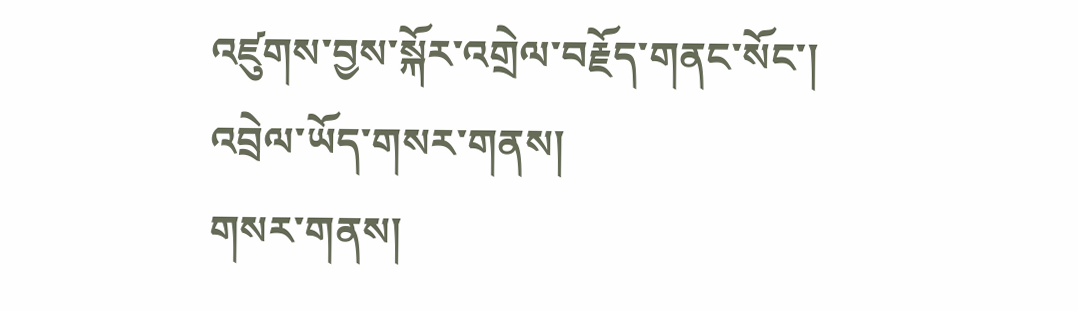འཛུགས་བྱས་སྐོར་འགྲེལ་བརྗོད་གནང་སོང་།
འབྲེལ་ཡོད་གསར་གནས།
གསར་གནས།